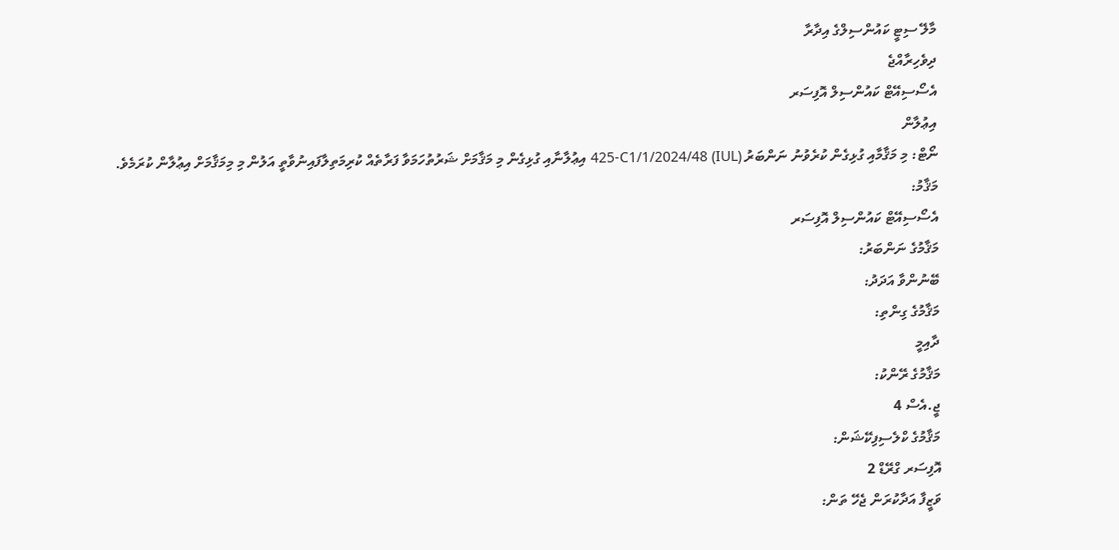މާލޭ ސިޓީ ކައުންސިލްގެ އިދާރާ
ދިވެހިރާއްޖެ
އެސޯސިއޭޓް ކައުންސިލް އޮފިސަރ
އިޢުލާން
ނޯޓް: މި މަޤާމާއި ގުޅިގެން ކުރެވުނު ނަންބަރު (IUL) 425-C1/1/2024/48 އިޢުލާނާއި ގުޅިގެން މި މަޤާމަށް ޝަރުތުހަމަވާ ފަރާތެއް ކުރިމަތިލާފައިނުވާތީ އަލުން މި މިމަޤާމަށް އިޢުލާން ކުރަމެވެ.
މަޤާމު:
އެސޯސިއޭޓް ކައުންސިލް އޮފިސަރ
މަޤާމުގެ ނަންބަރު:
ބޭނުންވާ އަދަދު:
މަޤާމުގެ ގިންތި:
ދާއިމީ
މަޤާމުގެ ރޭންކު:
ޖީ.އެސް 4
މަޤާމުގެ ކްލެސިފިކޭޝަން:
އޮފިސަރ ގްރޭޑް 2
ވަޒީފާ އަދާކުރަން ޖެހޭ ތަން: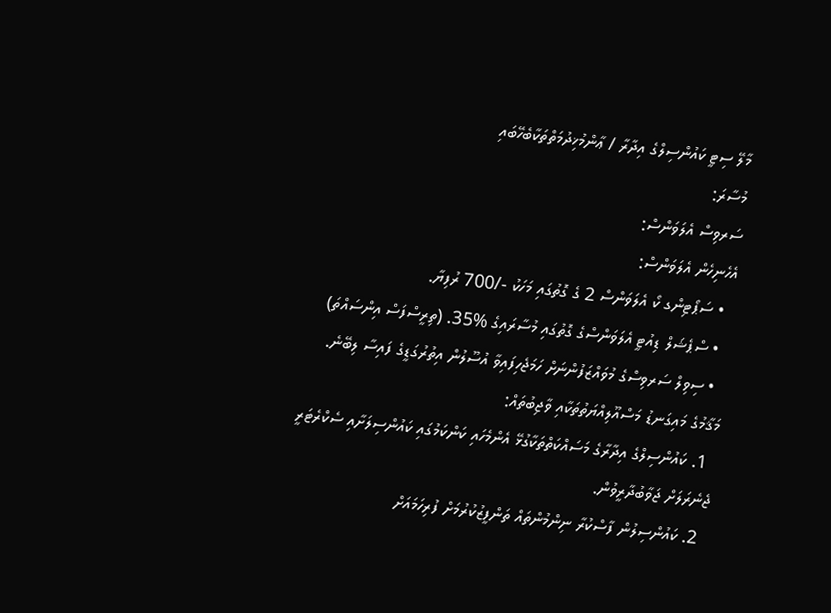މާލޭ ސިޓީ ކައުންސިލްގެ އިދާރާ / ޢާންމުޚިދުމަތްތަކާބެހޭބައި
މުސާރަ:
ސަރވިސް އެލަވަންސް:
އެހެނިހެން އެލަވަންސް:
  • ސަޕޯޓިންގ ކޯ އެލަވަންސް 2 ގެ ގޮތުގައި މަހަކު -/700 ރުފިޔާ.
  • ސްޕެޝަލް ޑިއުޓީ އެލަވަންސްގެ ގޮތުގައި މުސާރައިގެ %35. (ތިރީސްފަސް އިންސައްތަ)
  • ސިވިލް ސަރވިސްގެ މުވައްޒަފުންނަށް ހަމަޖެހިފައިވާ އުސޫލުން އިތުރުގަޑީގެ ފައިސާ ލިބޭނެ.
މަޤާމުގެ މައިގަނޑު މަސްއޫލިއްޔަތުތަކާއި ވާޖިބުތައް:
  1. ކައުންސިލްގެ އިދާރާގެ މަސައްކަތްތަކާގުޅޭ އެންމެހައި ކަންކަމުގައި ކައުންސިލަށާއި ސެކްރެޓަރީ ޖެނެރަލަށް ޖަވާބުދާރީވުން.
  2. ކައުންސިލުން ފާސްކުރާ ނިންމުންތައް ތަންފީޒުކުރުމަށް ފުރިހަމައަށް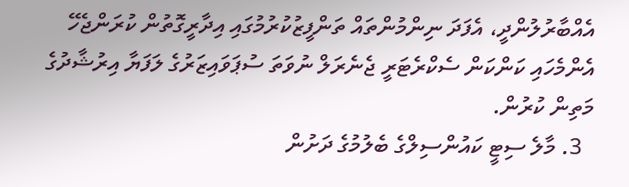އެއްބާރުލުންދީ، އެފަދަ ނިންމުންތައް ތަންފީޒުކުރުމުގައި އިދާރީގޮތުން ކުރަންޖެހޭ އެންމެހައި ކަންކަން ސެކްރެޓަރީ ޖެނެރަލް ނުވަތަ ސުޕަވައިޒަރުގެ ލަފަޔާ އިރުޝާދުގެ މަތިން ކުރުން.
  3. މާލެ ސިޓީ ކައުންސިލްގެ ބެލުމުގެ ދަށުން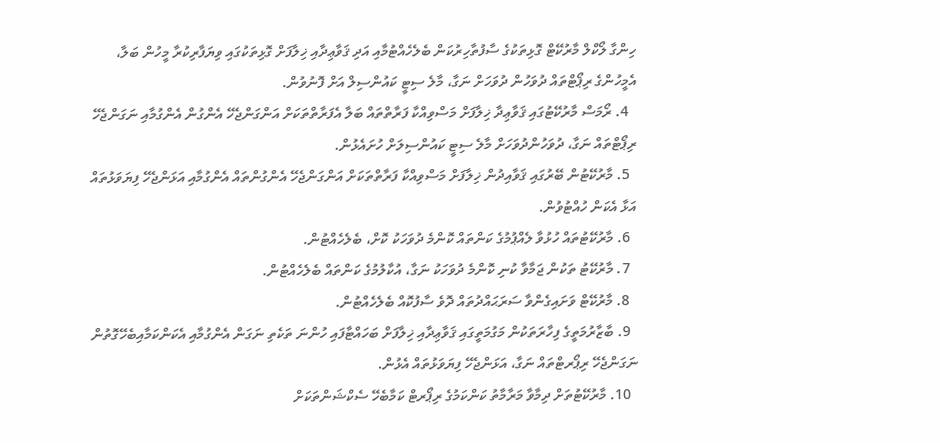ހިންގާ ލޯކްލް މާރުކޭޓް ގޮޅިތަކުގެ ސާފުތާހިރުކަން ބެލެހެއްޓުމާއި އަދި ޤަވާޢިދާއި ޚިލާފަށް ގޮޅިތަކުގައި ވިޔަފާރިކުރާ މީހުން ބަލާ، އެމީހުންގެ ރިޕޯޓްތައް ދުވަހުން ދުވަހަށް ނަގާ، މާލެ ސިޓީ ކައުންސިލް އަށް ފޮނުވުން.
  4. ރޯމަސް މާރުކޭޓުގައި ޤަވާޢިދާ ޚިލާފަށް މަސްވިއްކާ ފަރާތްތައް ބަލާ އެފަރާތްތަކަށް އަންގަންޖެހޭ އެންގުން އެންގުމާއި ނަގަންޖެހޭ ރިޕޯޓްތައް ނަގާ، ދުވަހުންދުވަހަށް މާލެ ސިޓީ ކައުންސިލަށް ހުށައެޅުން.
  5. މާރުކޭޓުން ބޭރުގައި ޤަވާއިދުން ޚިލާފަށް މަސްވިއްކާ ފަރާތްތަކަށް އަންގަންޖެހޭ އެންގުންތައް އެންގުމާއި އަޅަންޖެހޭ ފިޔަވަޅުތައް އަޅާ އެކަން ހުއްޓުވުން.
  6. މާރުކޭޓުތައް ހުޅުވާ ލެއްޕުމުގެ ކަންތައް ކޮންމެ ދުވަހަކު ކޮށް، ބެލެހެއްޓުން.
  7. މާރުކޭޓު ތަކުން ޖަމާވާ ކުނި ކޮންމެ ދުވަހަކު ނަގާ، އުކާލުމުގެ ކަންތައް ބެލެހެއްޓުން.
  8. މާރުކޭޓް ވަށައިގެންވާ ސަރަޙައްދުތައް ދޮވެ ސާފުކޮއް ބެލެހެއްޓުން.
  9. ބާޒާރުމަތީގެ ފިހާރަތަކުން މަގުމަތީގައި ޤަވާޢިދާއި ޚިލާފަށް ބަހައްޓާފައި ހުންނަ ތަކެތި ނަގަން އެންގުމާއި އެކަންކަމާއިބެހޭގޮތުން ނަގަންޖެހޭ ރިޕޯރޓްތައް ނަގާ، އަޅަންޖެހޭ ފިޔަވަޅުތައް އެޅުން.
  10. މާރުކޭޓުތަށް ދިމާވާ މަރާމާތު ކަންކަމުގެ ރިޕޯރޓް ކަމާބެހޭ ސެކްޝަންތަކަށް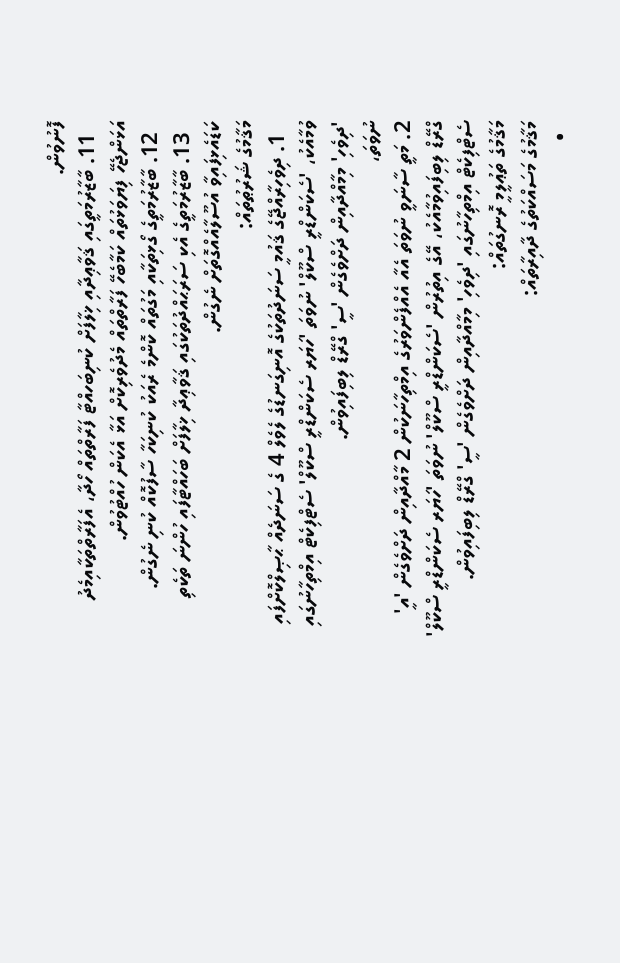ފޮނުވުން.
  11. ބާޒާރުމަތީގައި ޤަވާޢިދާއި ޚިލާފަށް ކުނިބަހއްޓާ ފަރާތްތައް ހޯދާ، އެފަރާތްތަކާއިމެދު އަޅަންޖެހޭ ފިޔަވަޅުތައް ކަމާބެހޭ ފަރާތްތައް މެދުވެރިކޮށް އަޅާ އެކަން ހުއްޓުވުން.
  12. ބާޒާރުމަތީގެ ގޯޅިތަކާއި މަގުތައް ކޮންމެ ރެއަކު ކުނިކަހާ ސާފުކޮއް ކުނި ނެގުން.
  13. ބާޒާރުމަތީގެ އެކި ސަރަޙައްދުތަކުގައި ޤަވާޢިދާ ޚިލާފަށް ބަހައްޓާފައި ހުންނަ ތަކެތި ކަޑައެޅިފައިވާ އުސޫލާއެއްގޮތަށް ނެގުން.
މަޤާމުގެ ޝަރުޠުތައް:
  1. ދިވެހިރާއްޖޭގެ ޤައުމީ ސަނަދުތަކުގެ އޮނިގަނޑުގެ ލެވެލް 4 ގެ ސަނަދެއް ޙާޞިލްކޮށްފައި ވުމާއެކު، 'ސެކަންޑްރީ ސްކޫލް' ނުވަތަ 'ހަޔަރ ސެކަންޑްރީ ސްކޫލް' ސެޓްފިކެޓް އިމްތިހާނުގައި 'ދިވެހި' މިމާއްދާއިން ދަށްވެގެން 'ސީ' ގްރޭޑް ލިބިފައިވުން.
ނުވަތަ،
2. މަތީ ސާނަވީ ނުވަތަ އެއާ އެއްފެންވަރުގެ އިމްތިހާނަކުން 2 މާއްދާއިން ދަށްވެގެން 'އީ' ގްރޭޑް ލިބިފައިވުމާއެކު، އޭގެ އިތުރުން 'ސެކަންޑްރީ ސްކޫލް' ނުވަތަ 'ހަޔަރ ސެކަންޑްރީ ސްކޫލް' ސެޓްފިކެޓް އިމްތިހާނުގައި 'ދިވެހި' މިމާއްދާއިން ދަށްވެގެން 'ސީ' ގްރޭޑް ލިބިފައިވުން.
މަޤާމުގެ ތަޢުލީމީ ރޮނގުތައް:
މަޤާމުގެ މަސައްކަތުގެ ދާއިރާތައް:
  •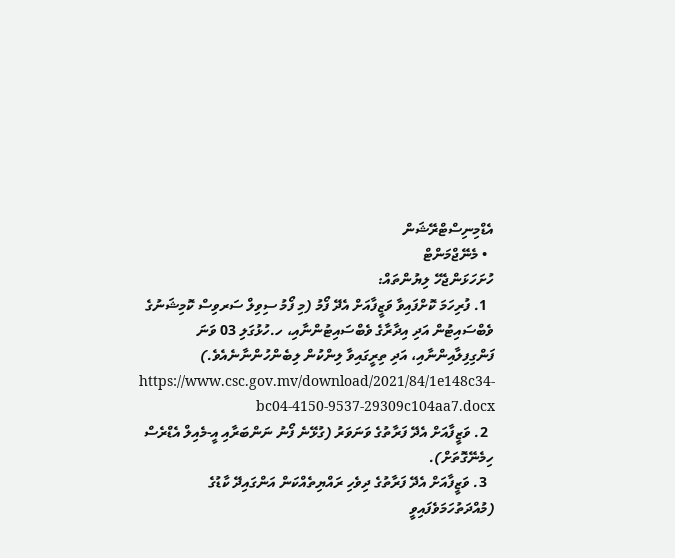އެޑްމިނިސްޓްރޭޝަން
  • މެނޭޖްމަންޓް
ހުށަހަޅަންޖެހޭ ލިޔުންތައް:
  1. ފުރިހަމަ ކޮށްފައިވާ ވަޒީފާއަށް އެދޭ ފޯމު (މި ފޯމު ސިވިލް ސަރވިސް ކޮމިޝަނުގެ ވެބްސައިޓުން އަދި އިދާރާގެ ވެބްސައިޓުންނާއި، ހ.ހުޅުގަލި 03 ވަނަ ފަންގިފިލާއިންނާއި، އަދި ތިރީގައިވާ ލިންކުން ލިބެންހުންނާނެއެވެ.)  https://www.csc.gov.mv/download/2021/84/1e148c34-bc04-4150-9537-29309c104aa7.docx
  2. ވަޒީފާއަށް އެދޭ ފަރާތުގެ ވަނަވަރު (ގުޅޭނެ ފޯނު ނަންބަރާއި އީ-މެއިލް އެޑްރެސް ހިމެނޭގޮތަށް).
  3. ވަޒީފާއަށް އެދޭ ފަރާތުގެ ދިވެހި ރައްޔިތެއްކަން އަންގައިދޭ ކާޑުގެ (މުއްދަތުހަމަވެފައިވީ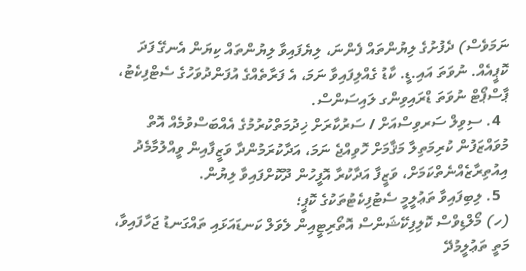ނަމަވެސް) ދެފުށުގެ ލިޔުންތައް ފެންނަ، ލިޔެފައިވާ ލިޔުންތައް ކިޔަން އެނގޭ ފަދަ ކޮޕީއެއް. ނުވަތަ އައި.ޑީ. ކާޑު ގެއްލިފައިވާ ނަމަ، އެ ފަރާތެއްގެ އުފަންދުވަހުގެ ސެޓްފިކެޓު، ޕާސްޕޯޓް ނުވަތަ ޑްރައިވިންގ ލައިސަންސް.
  4. ސިވިލް ސަރވިސްއަށް / ސަރުކާރަށް ޚިދުމަތްކުރުމުގެ އެއްބަސްވުމެއް އޮތް މުވައްޒަފުން ކުރިމަތިލާ މަޤާމަށް ހޮވިއްޖެ ނަމަ، އަދާކުރަމުންދާ ވަޒީފާއިން ވީއްލުމާމެދު އިއުތިރާޒެއްނެތްކަމަށް، ވަޒީފާ އަދާކުރާ އޮފީހުން ދޫކޮށްފައިވާ ލިޔުން.
  5. ލިބިފައިވާ ތަޢުލީމީ ސެޓުފިކެޓުތަކުގެ ކޮޕީ؛
(ހ) މޯލްޑިވްސް ކޮލިފިކޭޝަންސް އޮތޯރިޓީއިން ލެވަލް ކަނޑައަޅައި ތައްގަނޑު ޖަހާފައިވާ، މަތީ ތަޢުލީމުދޭ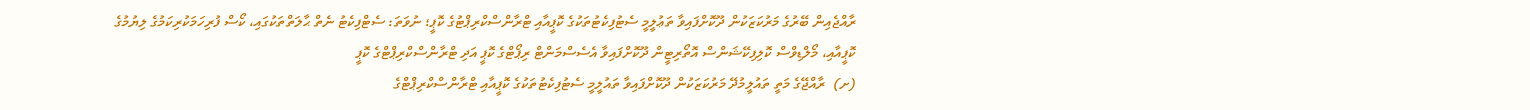ރާއްޖެއިން ބޭރުގެ މަރުކަޒަކުން ދޫކޮށްފައިވާ ތަޢުލީމީ ސެޓުފިކެޓުތަކުގެ ކޮޕީއާއި ޓްރާންސްކްރިޕްޓުގެ ކޮޕީ؛ ނުވަތަ: ސެޓްފިކެޓު ނެތް ޙާލަތްތަކުގައި، ކޯސް ފުރިހަމަކުރިކަމުގެ ލިޔުމުގެ ކޮޕީއާއި، މޯލްޑިވްސް ކޮލިފިކޭޝަންސް އޮތޯރިޓީން ދޫކޮށްފައިވާ އެސެސްމަންޓް ރިޕޯޓްގެ ކޮޕީ އަދި ޓްރާންސްކްރިޕްޓްގެ ކޮޕީ
(ށ)  ރާއްޖޭގެ މަތީ ތައުލީމުދޭ މަރުކަޒަކުން ދޫކޮށްފައިވާ ތައުލީމީ ސެޓުފިކެޓުތަކުގެ ކޮޕީއާއި ޓްރާންސްކްރިޕްޓްގެ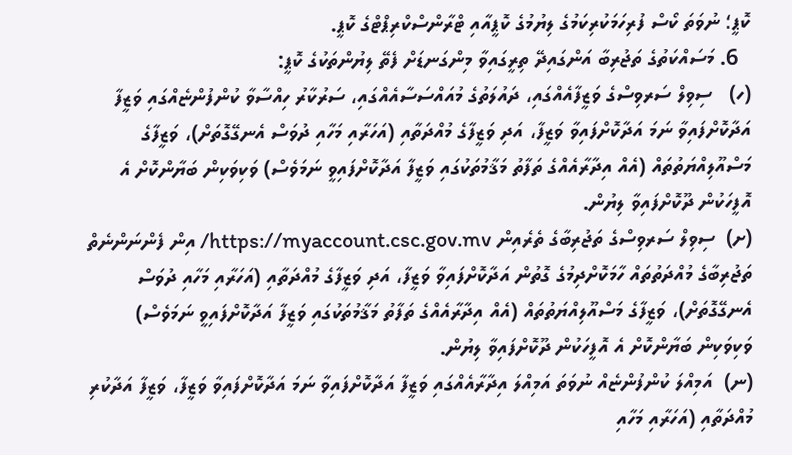ކޮޕީ؛ ނުވަތަ ކޯސް ފުރިހަމަކުރިކަމުގެ ލިޔުމުގެ ކޮޕީއާއި ޓްރާންސްކްރިޕްޓްގެ ކޮޕީ.
  6. މަސައްކަތުގެ ތަޖުރިބާ އަންގައިދޭ ތިރީގައިވާ މިންގަނޑަށް ފެތޭ ލިޔުންތަކުގެ ކޮޕީ:
(ހ)   ސިވިލް ސަރވިސްގެ ވަޒީފާއެއްގައި، ދައުލަތުގެ މުއައްސަސާއެއްގައި، ސަރުކާރު ހިއްސާވާ ކުންފުންޏެއްގައި ވަޒީފާ އަދާކޮށްފައިވާ ނަމަ އަދާކޮށްފައިވާ ވަޒީފާ، އަދި ވަޒީފާގެ މުއްދަތާއި (އަހަރާއި މަހާއި ދުވަސް އެނގޭގޮތަށް)، ވަޒީފާގެ މަސްއޫލިއްޔަތުތައް (އެއް އިދާރާއެއްގެ ތަފާތު މަޤާމުތަކުގައި ވަޒީފާ އަދާކޮށްފައިވީ ނަމަވެސް) ވަކިވަކިން ބަޔާންކޮށް އެ އޮފީހަކުން ދޫކޮށްފައިވާ ލިޔުން.
(ށ)  ސިވިލް ސަރވިސްގެ ތަޖުރިބާގެ ތެރެއިން https://myaccount.csc.gov.mv/ އިން ފެންނަންނެތް ތަޖުރިބާގެ މުއްދަތުތައް ހާމަކޮށްދިމުގެ ގޮތުން އަދާކޮށްފައިވާ ވަޒީފާ، އަދި ވަޒީފާގެ މުއްދަތާއި (އަހަރާއި މަހާއި ދުވަސް އެނގޭގޮތަށް)، ވަޒީފާގެ މަސްއޫލިއްޔަތުތައް (އެއް އިދާރާއެއްގެ ތަފާތު މަޤާމުތަކުގައި ވަޒީފާ އަދާކޮށްފައިވީ ނަމަވެސް) ވަކިވަކިން ބަޔާންކޮށް އެ އޮފީހަކުން ދޫކޮށްފައިވާ ލިޔުން.
(ނ)  އަމިއްލަ ކުންފުންޏެއް ނުވަތަ އަމިއްލަ އިދާރާއެއްގައި ވަޒީފާ އަދާކޮށްފައިވާ ނަމަ އަދާކޮށްފައިވާ ވަޒީފާ، ވަޒީފާ އަދާކުރި މުއްދަތާއި (އަހަރާއި މަހާއި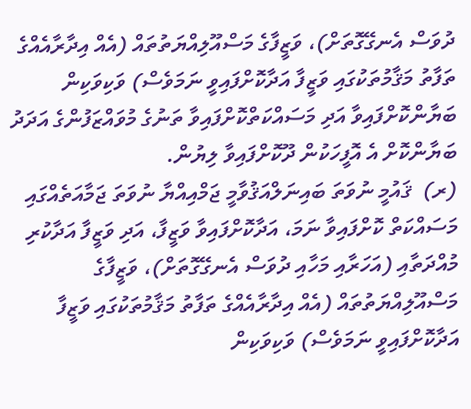ދުވަސް އެނގޭގޮތަށް)، ވަޒީފާގެ މަސްއޫލިއްޔަތުތައް (އެއް އިދާރާއެއްގެ ތަފާތު މަޤާމުތަކުގައި ވަޒީފާ އަދާކޮށްފައިވީ ނަމަވެސް) ވަކިވަކިން ބަޔާންކޮށްފައިވާ އަދި މަސައްކަތްކޮށްފައިވާ ތަނުގެ މުވައްޒަފުންގެ އަދަދު ބަޔާންކޮށް އެ އޮފީހަކުން ދޫކޮށްފައިވާ ލިޔުން.
(ރ)  ޤައުމީ ނުވަތަ ބައިނަލްއަޤުވާމީ ޖަމްއިއްޔާ ނުވަތަ ޖަމާއަތެއްގައި މަސައްކަތް ކޮށްފައިވާ ނަމަ، އަދާކޮށްފައިވާ ވަޒީފާ، އަދި ވަޒީފާ އަދާކުރި މުއްދަތާއި (އަހަރާއި މަހާއި ދުވަސް އެނގޭގޮތަށް)، ވަޒީފާގެ މަސްއޫލިއްޔަތުތައް (އެއް އިދާރާއެއްގެ ތަފާތު މަޤާމުތަކުގައި ވަޒީފާ އަދާކޮށްފައިވީ ނަމަވެސް) ވަކިވަކިން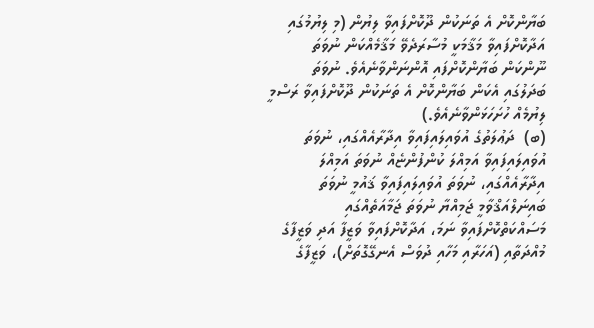ބަޔާންކޮށް އެ ތަނަކުން ދޫކޮށްފައިވާ ލިޔުން (މި ލިޔުމުގައި އަދާކޮށްފައިވާ މަޤާމަކީ މުސާރަދެވޭ މަޤާމެއްކަން ނުވަތަ ނޫންކަން ބަޔާންކޮށްފައި އޮންނަންވާނެއެވެ. ނުވަތަ ބަދަލުގައި އެކަން ބަޔާންކޮށް އެ ތަނަކުން ދޫކޮށްފައިވާ ރަސްމީ ލިޔުމެއް ހުށަހަޅަންވާނެއެވެ.)
(ބ)  ދަޢުލަތުގެ އުވައިލައިފައިވާ އިދާރާއެއްގައި، ނުވަތަ އުވައިލައިފައިވާ އަމިއްލަ ކުންފުންޏެއް ނުވަތަ އަމިއްލަ އިދާރާއެއްގައި، ނުވަތަ އުވައިލައިފައިވާ ޤައުމީ ނުވަތަ ބައިނަލްއަޤްވާމީ ޖަމިއްޔާ ނުވަތަ ޖަމާއަތެއްގައި މަސައްކަތްކޮށްފައިވާ ނަމަ، އަދާކޮށްފައިވާ ވަޒީފާ އަދި ވަޒީފާގެ މުއްދަތާއި (އަހަރާއި މަހާއި ދުވަސް އެނގޭގޮތަށް)، ވަޒީފާގެ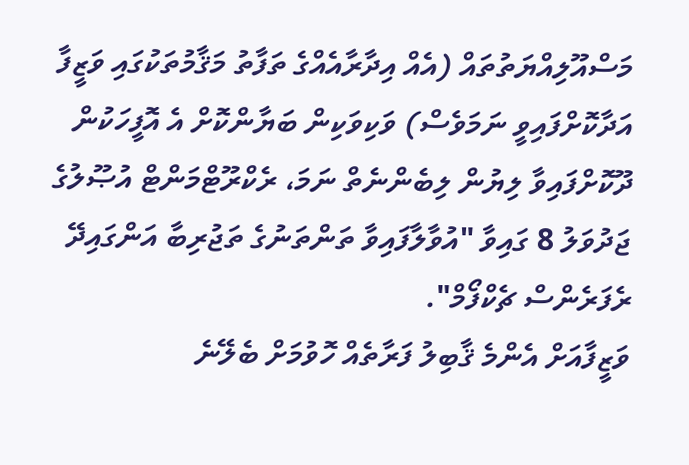މަސްއޫލިއްޔަތުތައް (އެއް އިދާރާއެއްގެ ތަފާތު މަޤާމުތަކުގައި ވަޒީފާ އަދާކޮށްފައިވީ ނަމަވެސް) ވަކިވަކިން ބަޔާންކޮށް އެ އޮފީހަކުން ދޫކޮށްފައިވާ ލިޔުން ލިބެންނެތް ނަމަ، ރެކްރޫޓްމަންޓް އުޞޫލުގެ ޖަދުވަލު 8 ގައިވާ "އުވާލާފައިވާ ތަންތަނުގެ ތަޖުރިބާ އަންގައިދޭ ރެފަރެންސް ޗެކްފޯމް".
ވަޒީފާއަށް އެންމެ ޤާބިލު ފަރާތެއް ހޮވުމަށް ބެލޭނެ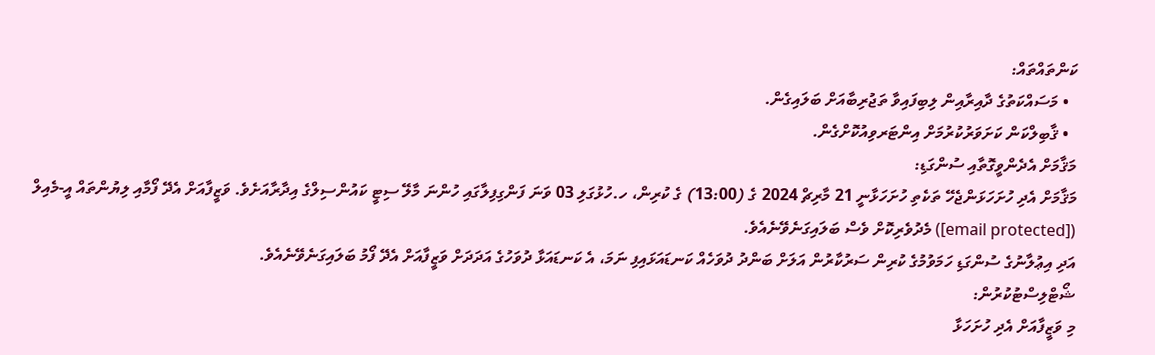ކަންތައްތައް:
  • މަސައްކަތުގެ ދާއިރާއިން ލިބިފައިވާ ތަޖުރިބާއަށް ބަލައިގެން.
  • ޤާބިލްކަން ކަށަވަރުކުރުމަށް އިންޓަރވިއުކޮށްގެން.
މަޤާމަށް އެދެންވީގޮތާއި ސުންގަޑި:
މަޤާމަށް އެދި ހުށަހަޅަންޖެހޭ ތަކެތި ހުށަހަޅާނީ 21 މާރިޗް 2024 ގެ (13:00) ގެ ކުރިން، ހ.ހުޅުގަލި 03 ވަނަ ފަންގިފިލާގައި ހުންނަ މާލޭ ސިޓީ ކައުންސިލްގެ އިދާރާއަށެވެ. ވަޒީފާއަށް އެދޭ ފޯމާއި ލިޔުންތައް އީ-މެއިލް ([email protected]) މެދުވެރިކޮށް ވެސް ބަލައިގަނެވޭނެއެވެ.
އަދި އިޢުލާނުގެ ސުންގަޑި ހަމަވުމުގެ ކުރިން ސަރުކާރުން އަލަށް ބަންދު ދުވަހެއް ކަނޑައަޅައިފި ނަމަ، އެ ކަނޑައަޅާ ދުވަހުގެ އަދަދަށް ވަޒީފާއަށް އެދޭ ފޯމު ބަލައިގަނެވޭނެއެވެ.
ޝޯޓްލިސްޓުކުރުން:
މި ވަޒީފާއަށް އެދި ހުށަހަޅާ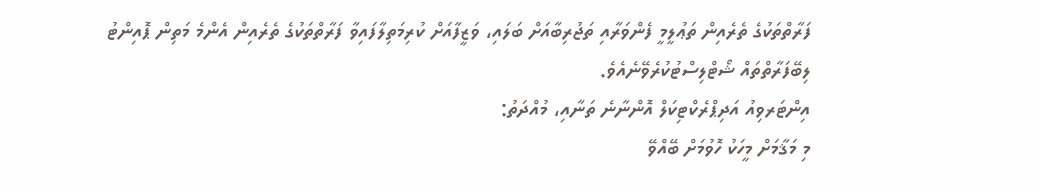ފަރާތްތަކުގެ ތެރެއިން ތަޢުލީމީ ފެންވަރާއި ތަޖުރިބާއަށް ބަލައި، ވަޒީފާއަށް ކުރިމަތިލާފައިވާ ފަރާތްތަކުގެ ތެރެއިން އެންމެ މަތިން ޕޮއިންޓު ލިބޭފަރާތްތައް ޝޯޓްލިސްޓުކުރެވޭނެއެވެ.
އިންޓަރވިއު އަދިޕްރެކްޓިކަލް އޮންނާނެ ތަނާއި، މުއްދަތު:
މި މަޤާމަށް މީހަކު ހޮވުމަށް ބޭއްވޭ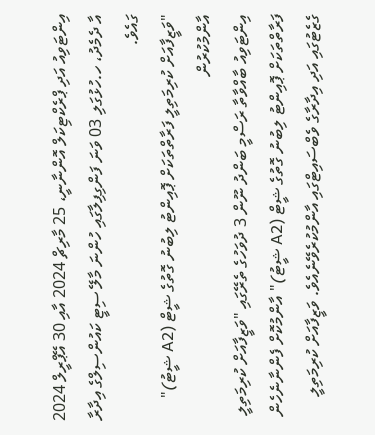އިންޓަވިއު އަދި ޕްރެކްޓިކަލް އޮންނާނީ، 25 މާރިޗް 2024 އާއި 30 އޭޕްރީލް 2024 އާ ދެމެދު، ހ.ހުޅުގަލި 03 ވަނަ ފަންގިފިލާގައި ހުންނަ މާލޭ ސިޓީ ކައުންސިލްގެ އިދާރާ ގައެވެ.
"ވަޒީފާއަށް ކުރިމަތިލީ ފަރާތްތަކަށް ޕޮއިންޓު ލިބުނު ގޮތުގެ ޝީޓް (A2 ޝީޓު)" އާންމުކުރުން
އިންޓަވިއު ބާއްވާތާ ރަސްމީ ބަންދު ނޫން 3 ދުވަހުގެ ތެރޭގައި "ވަޒީފާއަށް ކުރިމަތިލީ ފަރާތްތަކަށް ޕޮއިންޓު ލިބުނު ގޮތުގެ ޝީޓް (A2 ޝީޓު)" އާންމުކޮށް ފެންނާނެހެން ގެޒެޓުގައި އަދި އިދާރާގެ ވެބްސައިޓްގައި އާންމުކުރެވޭނެއެވެ. ވަޒީފާއަށް ކުރިމަތިލީ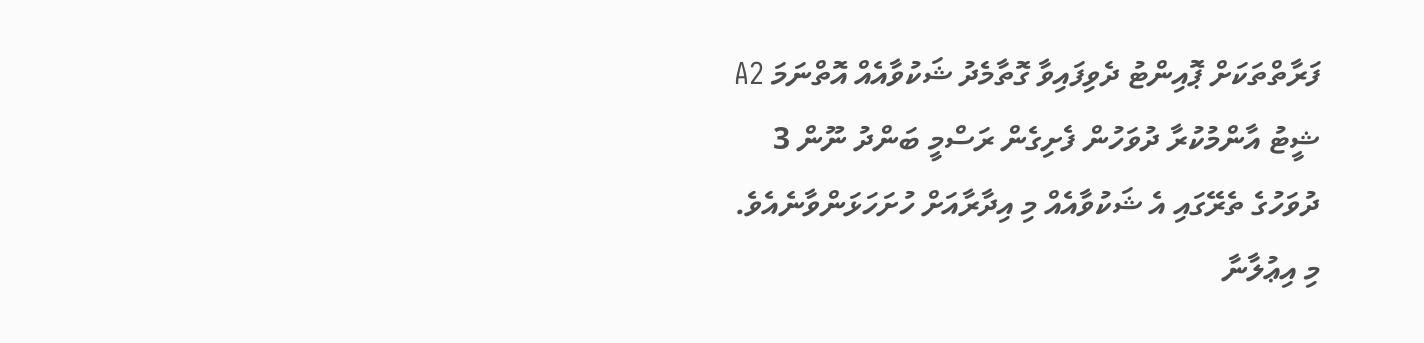ފަރާތްތަކަށް ޕޮއިންޓު ދެވިފައިވާ ގޮތާމެދު ޝަކުވާއެއް އޮތްނަމަ A2 ޝީޓު އާންމުކުރާ ދުވަހުން ފެށިގެން ރަސްމީ ބަންދު ނޫން 3 ދުވަހުގެ ތެރޭގައި އެ ޝަކުވާއެއް މި އިދާރާއަށް ހުށަހަޅަންވާނެއެވެ.
މި އިޢުލާނާ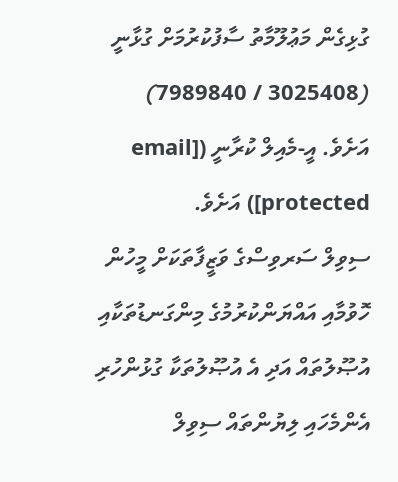ގުޅިގެން މަޢުލޫމާތު ސާފުކުރުމަށް ގުޅާނީ (3025408 / 7989840) އަށެވެ. އީ-މެއިލް ކުރާނީ ([email protected]) އަށެވެ.
ސިވިލް ސަރވިސްގެ ވަޒީފާތަކަށް މީހުން ހޮވުމާއި އައްޔަންކުރުމުގެ މިންގަނޑުތަކާއި އުޞޫލުތައް އަދި އެ އުޞޫލުތަކާ ގުޅުންހުރި އެންމެހައި ލިޔުންތައް ސިވިލް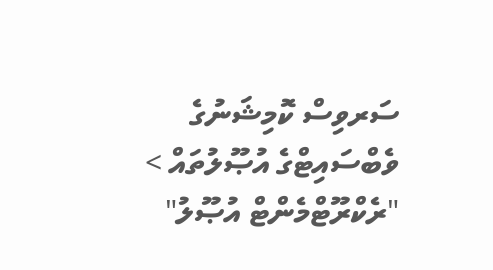ސަރވިސް ކޮމިޝަނުގެ ވެބްސައިޓްގެ އުޞޫލުތައް > "ރެކްރޫޓްމެންޓް އުޞޫލު"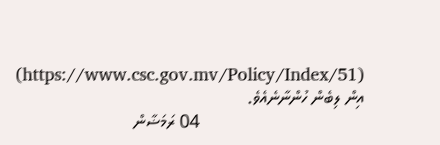(https://www.csc.gov.mv/Policy/Index/51) އިން ލިބެން ހުންނާނެއެވެ.
                                   04 ރަމަޟާން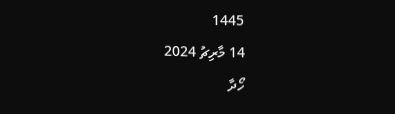1445
14 މާރިޗު 2024
ހޯދާ